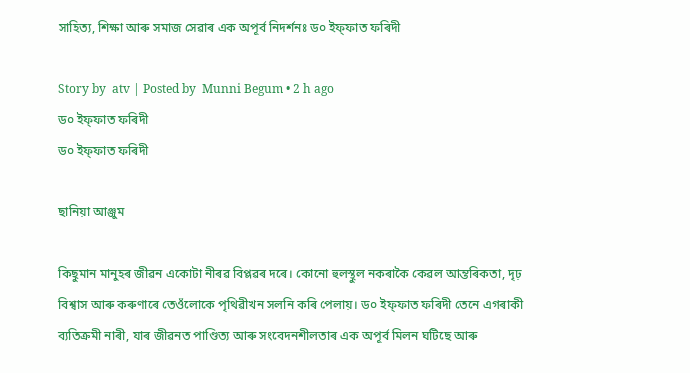সাহিত্য, শিক্ষা আৰু সমাজ সেৱাৰ এক অপূৰ্ব নিদৰ্শনঃ ড০ ইফ্ফাত ফৰিদী

Story by  atv | Posted by  Munni Begum • 2 h ago
ড০ ইফ্ফাত ফৰিদী
ড০ ইফ্ফাত ফৰিদী

ছানিয়া আঞ্জুম

কিছুমান মানুহৰ জীৱন একোটা নীৰৱ বিপ্লৱৰ দৰে। কোনো হুলস্থুল নকৰাকৈ কেৱল আন্তৰিকতা, দৃঢ় বিশ্বাস আৰু কৰুণাৰে তেওঁলোকে পৃথিৱীখন সলনি কৰি পেলায়। ড০ ইফ্ফাত ফৰিদী তেনে এগৰাকী ব্যতিক্ৰমী নাৰী, যাৰ জীৱনত পাণ্ডিত্য আৰু সংবেদনশীলতাৰ এক অপূৰ্ব মিলন ঘটিছে আৰু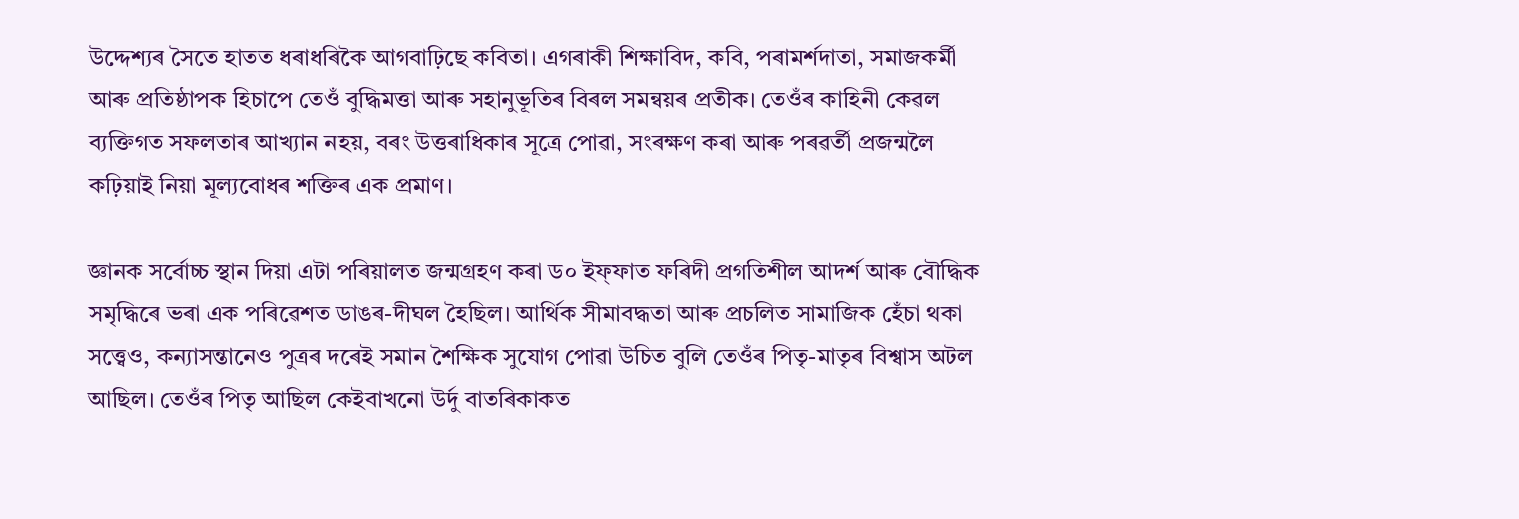উদ্দেশ্যৰ সৈতে হাতত ধৰাধৰিকৈ আগবাঢ়িছে কবিতা। এগৰাকী শিক্ষাবিদ, কবি, পৰামৰ্শদাতা, সমাজকৰ্মী আৰু প্ৰতিষ্ঠাপক হিচাপে তেওঁ বুদ্ধিমত্তা আৰু সহানুভূতিৰ বিৰল সমন্বয়ৰ প্ৰতীক। তেওঁৰ কাহিনী কেৱল ব্যক্তিগত সফলতাৰ আখ্যান নহয়, বৰং উত্তৰাধিকাৰ সূত্ৰে পোৱা, সংৰক্ষণ কৰা আৰু পৰৱৰ্তী প্ৰজন্মলৈ কঢ়িয়াই নিয়া মূল্যবোধৰ শক্তিৰ এক প্ৰমাণ।

জ্ঞানক সৰ্বোচ্চ স্থান দিয়া এটা পৰিয়ালত জন্মগ্ৰহণ কৰা ড০ ইফ্ফাত ফৰিদী প্ৰগতিশীল আদৰ্শ আৰু বৌদ্ধিক সমৃদ্ধিৰে ভৰা এক পৰিৱেশত ডাঙৰ-দীঘল হৈছিল। আৰ্থিক সীমাবদ্ধতা আৰু প্ৰচলিত সামাজিক হেঁচা থকা সত্ত্বেও, কন্যাসন্তানেও পুত্ৰৰ দৰেই সমান শৈক্ষিক সুযোগ পোৱা উচিত বুলি তেওঁৰ পিতৃ-মাতৃৰ বিশ্বাস অটল আছিল। তেওঁৰ পিতৃ আছিল কেইবাখনো উৰ্দু বাতৰিকাকত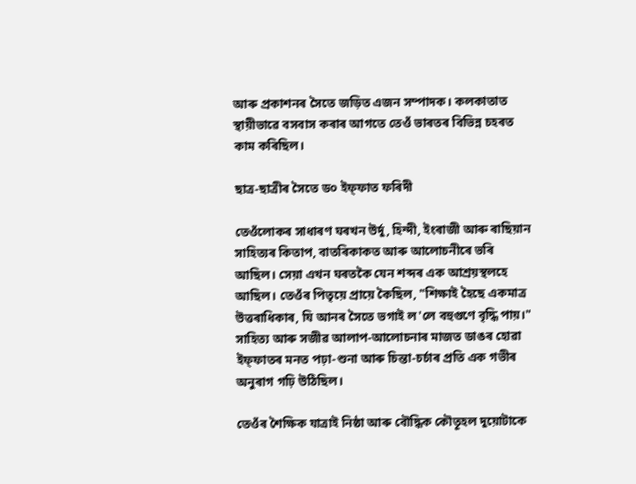আৰু প্ৰকাশনৰ সৈতে জড়িত এজন সম্পাদক। কলকাতাত স্থায়ীভাৱে বসবাস কৰাৰ আগতে তেওঁ ভাৰতৰ বিভিন্ন চহৰত কাম কৰিছিল।

ছাত্ৰ-ছাত্ৰীৰ সৈতে ড০ ইফ্ফাত ফৰিদী

তেওঁলোকৰ সাধাৰণ ঘৰখন উৰ্দু, হিন্দী, ইংৰাজী আৰু ৰাছিয়ান সাহিত্যৰ কিতাপ, বাতৰিকাকত আৰু আলোচনীৰে ভৰি আছিল। সেয়া এখন ঘৰতকৈ যেন শব্দৰ এক আশ্ৰয়স্থলহে আছিল। তেওঁৰ পিতৃয়ে প্ৰায়ে কৈছিল, "শিক্ষাই হৈছে একমাত্ৰ উত্তৰাধিকাৰ, যি আনৰ সৈতে ভগাই ল'লে বহুগুণে বৃদ্ধি পায়।" সাহিত্য আৰু সজীৱ আলাপ-আলোচনাৰ মাজত ডাঙৰ হোৱা ইফ্ফাতৰ মনত পঢ়া-শুনা আৰু চিন্তা-চৰ্চাৰ প্ৰতি এক গভীৰ অনুৰাগ গঢ়ি উঠিছিল।

তেওঁৰ শৈক্ষিক যাত্ৰাই নিষ্ঠা আৰু বৌদ্ধিক কৌতূহল দুয়োটাকে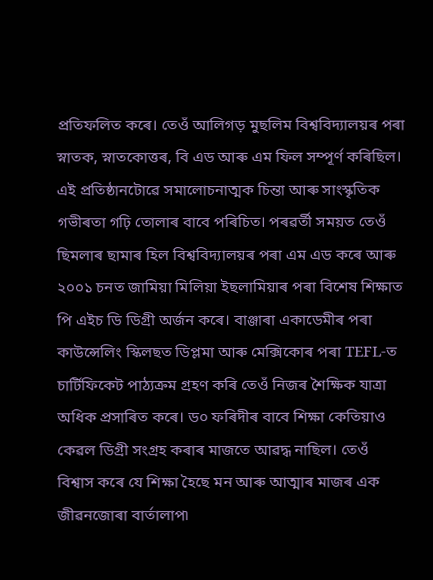প্ৰতিফলিত কৰে। তেওঁ আলিগড় মুছলিম বিশ্ববিদ্যালয়ৰ পৰা স্নাতক, স্নাতকোত্তৰ, বি এড আৰু এম ফিল সম্পূৰ্ণ কৰিছিল। এই প্ৰতিষ্ঠানটোৱে সমালোচনাত্মক চিন্তা আৰু সাংস্কৃতিক গভীৰতা গঢ়ি তোলাৰ বাবে পৰিচিত। পৰৱৰ্তী সময়ত তেওঁ ছিমলাৰ ছামাৰ হিল বিশ্ববিদ্যালয়ৰ পৰা এম এড কৰে আৰু ২০০১ চনত জামিয়া মিলিয়া ইছলামিয়াৰ পৰা বিশেষ শিক্ষাত পি এইচ ডি ডিগ্ৰী অৰ্জন কৰে। বাঞ্জাৰা একাডেমীৰ পৰা কাউন্সেলিং স্কিলছত ডিপ্লমা আৰু মেক্সিকোৰ পৰা TEFL-ত চাৰ্টিফিকেট পাঠ্যক্ৰম গ্ৰহণ কৰি তেওঁ নিজৰ শৈক্ষিক যাত্ৰা অধিক প্ৰসাৰিত কৰে। ড০ ফৰিদীৰ বাবে শিক্ষা কেতিয়াও কেৱল ডিগ্ৰী সংগ্ৰহ কৰাৰ মাজতে আৱদ্ধ নাছিল। তেওঁ বিশ্বাস কৰে যে শিক্ষা হৈছে মন আৰু আত্মাৰ মাজৰ এক জীৱনজোৰা বাৰ্তালাপ৷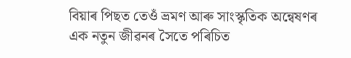বিয়াৰ পিছত তেওঁ ভ্ৰমণ আৰু সাংস্কৃতিক অন্বেষণৰ এক নতুন জীৱনৰ সৈতে পৰিচিত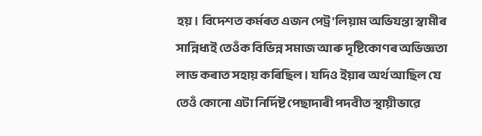হয়। বিদেশত কৰ্মৰত এজন পেট্ৰ'লিয়াম অভিযন্তা স্বামীৰ সান্নিধ্যই তেওঁক বিভিন্ন সমাজ আৰু দৃষ্টিকোণৰ অভিজ্ঞতা লাভ কৰাত সহায় কৰিছিল। যদিও ইয়াৰ অৰ্থ আছিল যে তেওঁ কোনো এটা নিৰ্দিষ্ট পেছাদাৰী পদবীত স্থায়ীভাৱে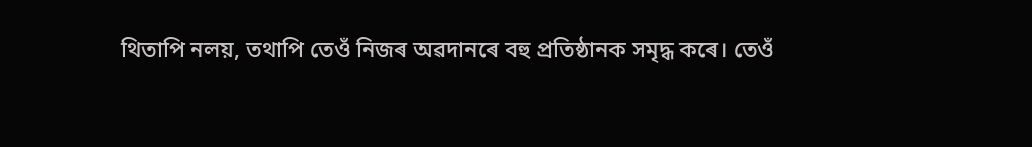থিতাপি নলয়, তথাপি তেওঁ নিজৰ অৱদানৰে বহু প্ৰতিষ্ঠানক সমৃদ্ধ কৰে। তেওঁ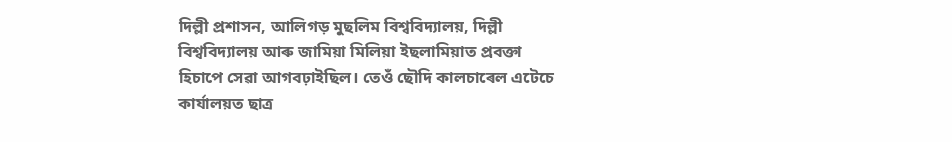দিল্লী প্ৰশাসন, আলিগড় মুছলিম বিশ্ববিদ্যালয়, দিল্লী বিশ্ববিদ্যালয় আৰু জামিয়া মিলিয়া ইছলামিয়াত প্ৰবক্তা হিচাপে সেৱা আগবঢ়াইছিল। তেওঁ ছৌদি কালচাৰেল এটেচে কাৰ্যালয়ত ছাত্ৰ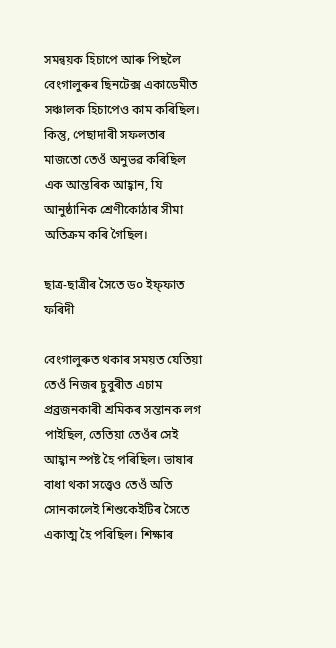সমন্বয়ক হিচাপে আৰু পিছলৈ বেংগালুৰুৰ ছিনটেক্স একাডেমীত সঞ্চালক হিচাপেও কাম কৰিছিল। কিন্তু, পেছাদাৰী সফলতাৰ মাজতো তেওঁ অনুভৱ কৰিছিল এক আন্তৰিক আহ্বান, যি আনুষ্ঠানিক শ্ৰেণীকোঠাৰ সীমা অতিক্ৰম কৰি গৈছিল।

ছাত্ৰ-ছাত্ৰীৰ সৈতে ড০ ইফ্ফাত ফৰিদী

বেংগালুৰুত থকাৰ সময়ত যেতিয়া তেওঁ নিজৰ চুবুৰীত এচাম প্ৰব্ৰজনকাৰী শ্ৰমিকৰ সন্তানক লগ পাইছিল, তেতিয়া তেওঁৰ সেই আহ্বান স্পষ্ট হৈ পৰিছিল। ভাষাৰ বাধা থকা সত্ত্বেও তেওঁ অতি সোনকালেই শিশুকেইটিৰ সৈতে একাত্ম হৈ পৰিছিল। শিক্ষাৰ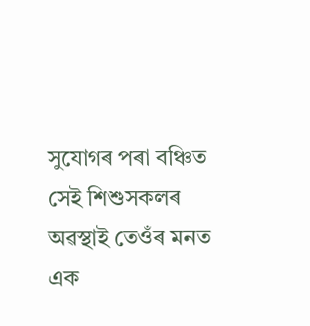সুযোগৰ পৰা বঞ্চিত সেই শিশুসকলৰ অৱস্থাই তেওঁৰ মনত এক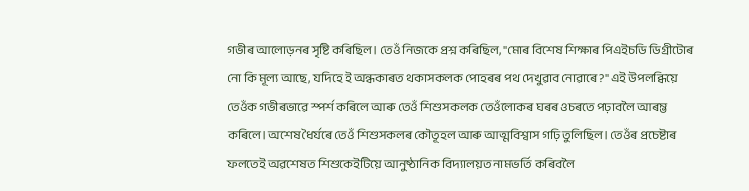গভীৰ আলোড়নৰ সৃষ্টি কৰিছিল। তেওঁ নিজকে প্ৰশ্ন কৰিছিল, "মোৰ বিশেষ শিক্ষাৰ পিএইচডি ডিগ্ৰীটোৰ নো কি মূল্য আছে, যদিহে ই অন্ধকাৰত থকাসকলক পোহৰৰ পথ দেখুৱাব নোৱাৰে?" এই উপলব্ধিয়ে তেওঁক গভীৰভাৱে স্পৰ্শ কৰিলে আৰু তেওঁ শিশুসকলক তেওঁলোকৰ ঘৰৰ ওচৰতে পঢ়াবলৈ আৰম্ভ কৰিলে। অশেষ ধৈৰ্যৰে তেওঁ শিশুসকলৰ কৌতূহল আৰু আত্মবিশ্বাস গঢ়ি তুলিছিল। তেওঁৰ প্ৰচেষ্টাৰ ফলতেই অৱশেষত শিশুকেইটিয়ে আনুষ্ঠানিক বিদ্যালয়ত নামভৰ্তি কৰিবলৈ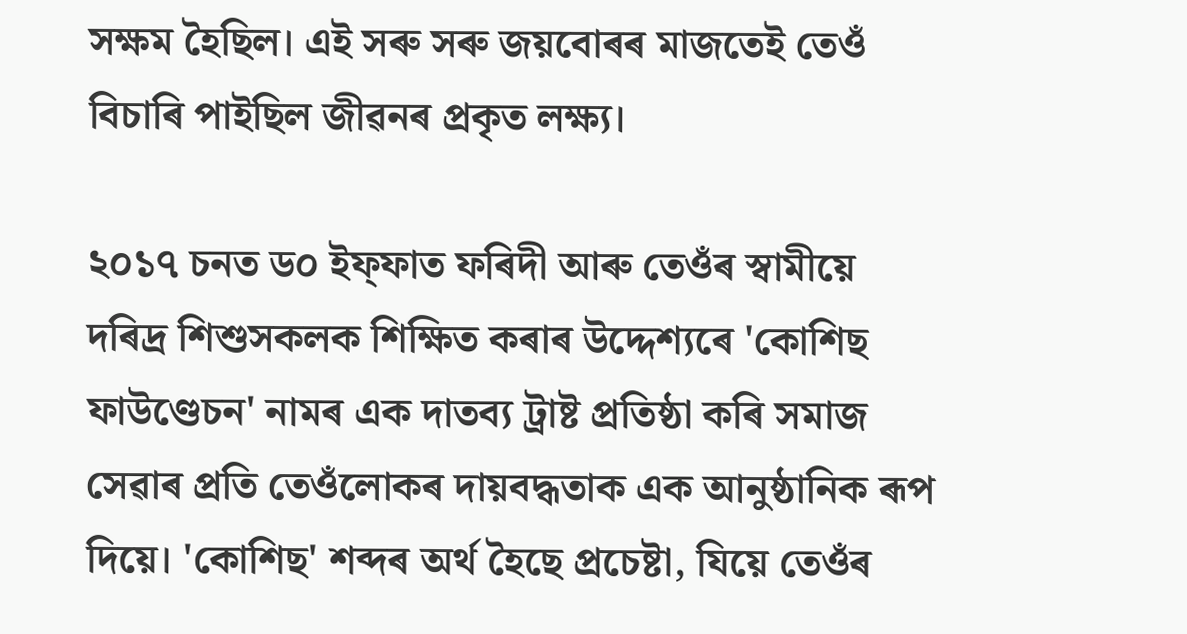সক্ষম হৈছিল। এই সৰু সৰু জয়বোৰৰ মাজতেই তেওঁ বিচাৰি পাইছিল জীৱনৰ প্ৰকৃত লক্ষ্য।

২০১৭ চনত ড০ ইফ্ফাত ফৰিদী আৰু তেওঁৰ স্বামীয়ে দৰিদ্ৰ শিশুসকলক শিক্ষিত কৰাৰ উদ্দেশ্যৰে 'কোশিছ ফাউণ্ডেচন' নামৰ এক দাতব্য ট্ৰাষ্ট প্ৰতিষ্ঠা কৰি সমাজ সেৱাৰ প্ৰতি তেওঁলোকৰ দায়বদ্ধতাক এক আনুষ্ঠানিক ৰূপ দিয়ে। 'কোশিছ' শব্দৰ অৰ্থ হৈছে প্ৰচেষ্টা, যিয়ে তেওঁৰ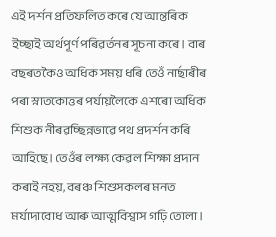এই দৰ্শন প্ৰতিফলিত কৰে যে আন্তৰিক ইচ্ছাই অৰ্থপূৰ্ণ পৰিৱৰ্তনৰ সূচনা কৰে। বাৰ বছৰতকৈও অধিক সময় ধৰি তেওঁ নাৰ্ছাৰীৰ পৰা স্নাতকোত্তৰ পৰ্যায়লৈকে এশৰো অধিক শিশুক নীৰৱচ্ছিন্নভাৱে পথ প্ৰদৰ্শন কৰি আহিছে। তেওঁৰ লক্ষ্য কেৱল শিক্ষা প্ৰদান কৰাই নহয়, বৰঞ্চ শিশুসকলৰ মনত মৰ্যাদাবোধ আৰু আত্মবিশ্বাস গঢ়ি তোলা।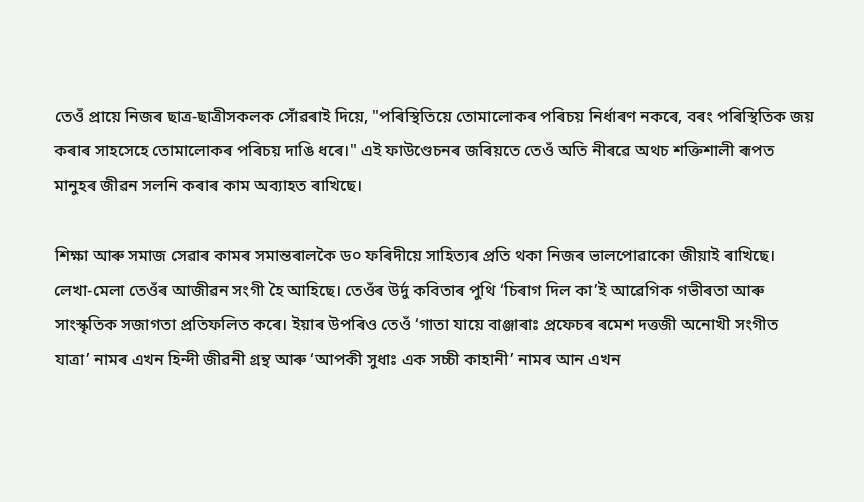তেওঁ প্ৰায়ে নিজৰ ছাত্ৰ-ছাত্ৰীসকলক সোঁৱৰাই দিয়ে, "পৰিস্থিতিয়ে তোমালোকৰ পৰিচয় নিৰ্ধাৰণ নকৰে, বৰং পৰিস্থিতিক জয় কৰাৰ সাহসেহে তোমালোকৰ পৰিচয় দাঙি ধৰে।" এই ফাউণ্ডেচনৰ জৰিয়তে তেওঁ অতি নীৰৱে অথচ শক্তিশালী ৰূপত মানুহৰ জীৱন সলনি কৰাৰ কাম অব্যাহত ৰাখিছে।

শিক্ষা আৰু সমাজ সেৱাৰ কামৰ সমান্তৰালকৈ ড০ ফৰিদীয়ে সাহিত্যৰ প্ৰতি থকা নিজৰ ভালপোৱাকো জীয়াই ৰাখিছে। লেখা-মেলা তেওঁৰ আজীৱন সংগী হৈ আহিছে। তেওঁৰ উৰ্দু কবিতাৰ পুথি ‘চিৰাগ দিল কা’ই আৱেগিক গভীৰতা আৰু সাংস্কৃতিক সজাগতা প্ৰতিফলিত কৰে। ইয়াৰ উপৰিও তেওঁ ‘গাতা যায়ে বাঞ্জাৰাঃ প্ৰফেচৰ ৰমেশ দত্তজী অনোখী সংগীত যাত্ৰা’ নামৰ এখন হিন্দী জীৱনী গ্ৰন্থ আৰু ‘আপকী সুধাঃ এক সচ্চী কাহানী’ নামৰ আন এখন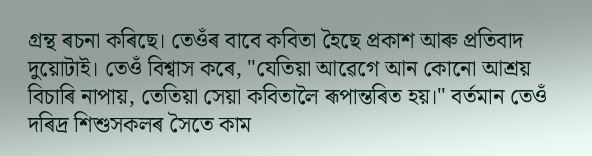গ্ৰন্থ ৰচনা কৰিছে। তেওঁৰ বাবে কবিতা হৈছে প্ৰকাশ আৰু প্ৰতিবাদ দুয়োটাই। তেওঁ বিশ্বাস কৰে, "যেতিয়া আৱেগে আন কোনো আশ্ৰয় বিচাৰি নাপায়, তেতিয়া সেয়া কবিতালৈ ৰূপান্তৰিত হয়।" বৰ্তমান তেওঁ দৰিদ্ৰ শিশুসকলৰ সৈতে কাম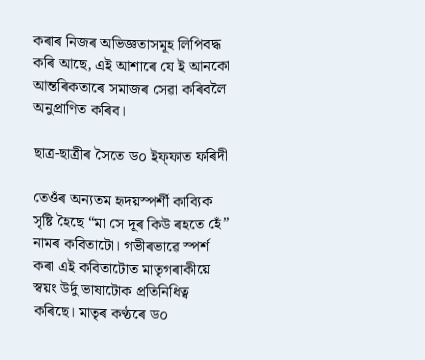কৰাৰ নিজৰ অভিজ্ঞতাসমূহ লিপিবদ্ধ কৰি আছে, এই আশাৰে যে ই আনকো আন্তৰিকতাৰে সমাজৰ সেৱা কৰিবলৈ অনুপ্ৰাণিত কৰিব।

ছাত্ৰ-ছাত্ৰীৰ সৈতে ড০ ইফ্ফাত ফৰিদী

তেওঁৰ অন্যতম হৃদয়স্পৰ্শী কাব্যিক সৃষ্টি হৈছে “মা সে দূৰ কিউ ৰহতে হেঁ” নামৰ কবিতাটো। গভীৰভাৱে স্পৰ্শ কৰা এই কবিতাটোত মাতৃগৰাকীয়ে স্বয়ং উৰ্দু ভাষাটোক প্ৰতিনিধিত্ব কৰিছে। মাতৃৰ কণ্ঠৰে ড০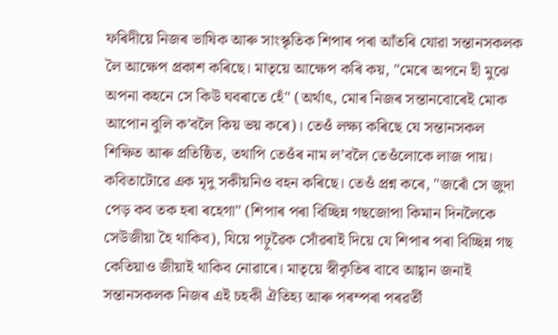ফৰিদীয়ে নিজৰ ভাষিক আৰু সাংস্কৃতিক শিপাৰ পৰা আঁতৰি যোৱা সন্তানসকলক লৈ আক্ষেপ প্ৰকাশ কৰিছে। মাতৃয়ে আক্ষেপ কৰি কয়, "মেৰে অপনে হী মুঝে অপনা কহনে সে কিউ ঘবৰাতে হেঁ" (অৰ্থাৎ, মোৰ নিজৰ সন্তানবোৰেই মোক আপোন বুলি ক’বলৈ কিয় ভয় কৰে)। তেওঁ লক্ষ্য কৰিছে যে সন্তানসকল শিক্ষিত আৰু প্ৰতিষ্ঠিত, তথাপি তেওঁৰ নাম ল’বলৈ তেওঁলোকে লাজ পায়। কবিতাটোৱে এক মৃদু সকীয়নিও বহন কৰিছে। তেওঁ প্ৰশ্ন কৰে, "জৰোঁ সে জুদা পেড় কব তক হৰা ৰহেগা" (শিপাৰ পৰা বিচ্ছিন্ন গছজোপা কিমান দিনলৈকে সেউজীয়া হৈ থাকিব), যিয়ে পঢ়ুৱৈক সোঁৱৰাই দিয়ে যে শিপাৰ পৰা বিচ্ছিন্ন গছ কেতিয়াও জীয়াই থাকিব নোৱাৰে। মাতৃয়ে স্বীকৃতিৰ বাবে আহ্বান জনাই সন্তানসকলক নিজৰ এই চহকী ঐতিহ্য আৰু পৰম্পৰা পৰৱৰ্তী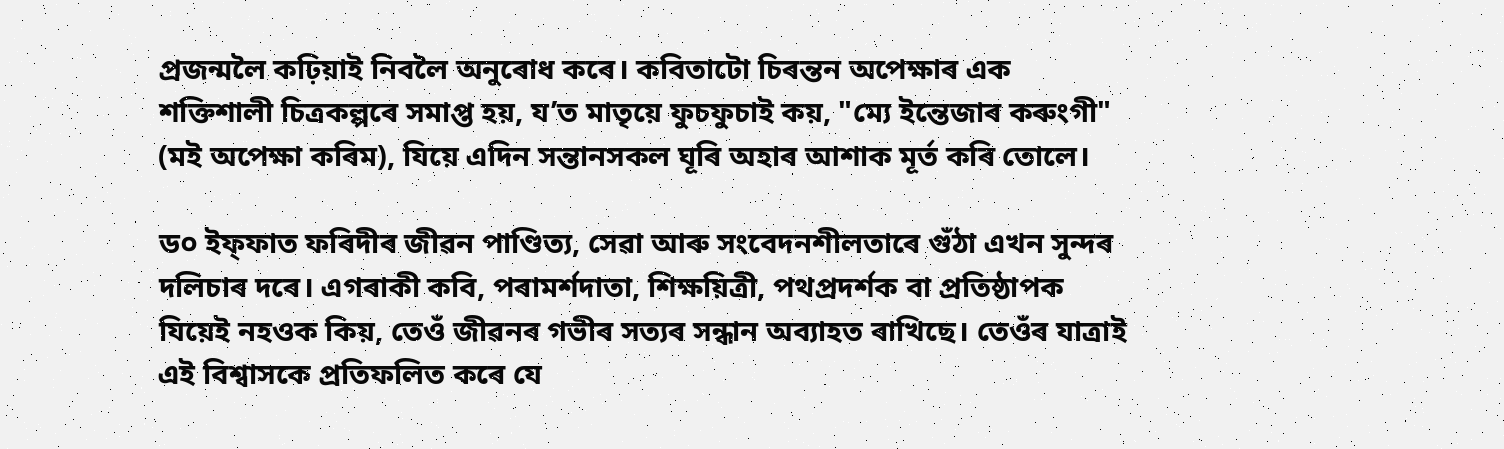প্ৰজন্মলৈ কঢ়িয়াই নিবলৈ অনুৰোধ কৰে। কবিতাটো চিৰন্তন অপেক্ষাৰ এক শক্তিশালী চিত্ৰকল্পৰে সমাপ্ত হয়, য’ত মাতৃয়ে ফুচফুচাই কয়, "ম্যে ইন্তেজাৰ কৰুংগী" (মই অপেক্ষা কৰিম), যিয়ে এদিন সন্তানসকল ঘূৰি অহাৰ আশাক মূৰ্ত কৰি তোলে।

ড০ ইফ্ফাত ফৰিদীৰ জীৱন পাণ্ডিত্য, সেৱা আৰু সংবেদনশীলতাৰে গুঁঠা এখন সুন্দৰ দলিচাৰ দৰে। এগৰাকী কবি, পৰামৰ্শদাতা, শিক্ষয়িত্ৰী, পথপ্ৰদৰ্শক বা প্ৰতিষ্ঠাপক যিয়েই নহওক কিয়, তেওঁ জীৱনৰ গভীৰ সত্যৰ সন্ধান অব্যাহত ৰাখিছে। তেওঁৰ যাত্ৰাই এই বিশ্বাসকে প্ৰতিফলিত কৰে যে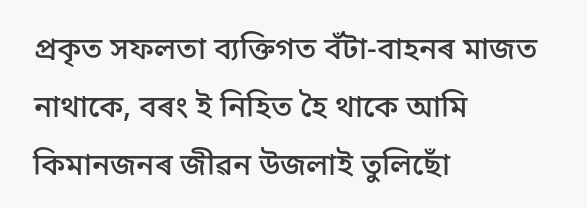প্ৰকৃত সফলতা ব্যক্তিগত বঁটা-বাহনৰ মাজত নাথাকে, বৰং ই নিহিত হৈ থাকে আমি কিমানজনৰ জীৱন উজলাই তুলিছোঁ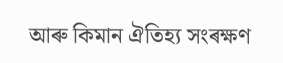আৰু কিমান ঐতিহ্য সংৰক্ষণ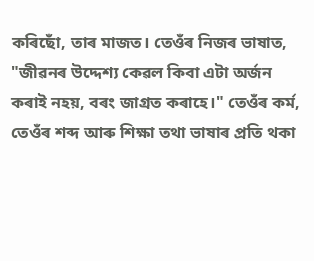কৰিছোঁ, তাৰ মাজত। তেওঁৰ নিজৰ ভাষাত, "জীৱনৰ উদ্দেশ্য কেৱল কিবা এটা অৰ্জন কৰাই নহয়, বৰং জাগ্ৰত কৰাহে।" তেওঁৰ কৰ্ম, তেওঁৰ শব্দ আৰু শিক্ষা তথা ভাষাৰ প্ৰতি থকা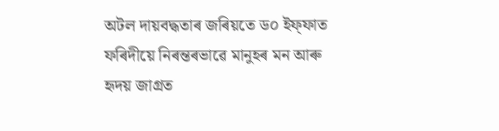অটল দায়বদ্ধতাৰ জৰিয়তে ড০ ইফ্ফাত ফৰিদীয়ে নিৰন্তৰভাৱে মানুহৰ মন আৰু হৃদয় জাগ্ৰত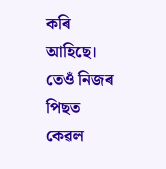কৰি আহিছে। তেওঁ নিজৰ পিছত কেৱল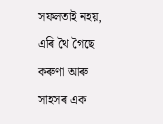সফলতাই নহয়, এৰি থৈ গৈছে কৰুণা আৰু সাহসৰ এক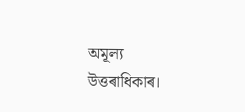অমূল্য উত্তৰাধিকাৰ।